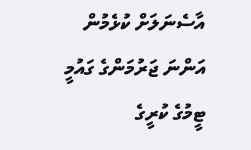އާސެނަލަށް ކުޅެމުން އަންނަ ޖަރުމަންގެ ގައުމީ ޓީމުގެ ކުރީގެ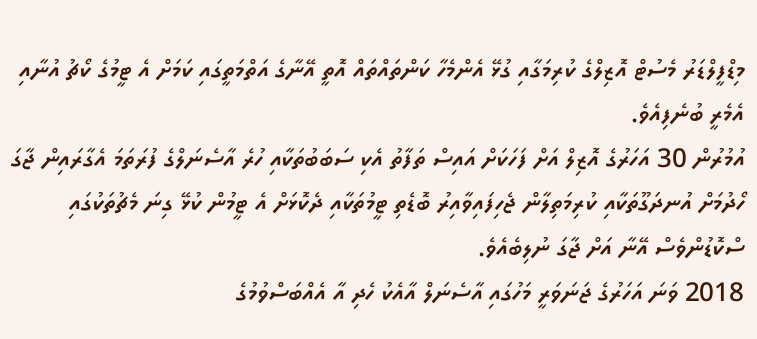މިޑްފީލްޑަރު މެސުޓް އޮޒިލްގެ ކުރިމަގާއި ގުޅޭ އެންމެހާ ކަންތައްތައް އޮތީ އޭނާގެ އަތްމަތީގައި ކަމަށް އެ ޓީމުގެ ކޯޗު އުނާއި އެމެރީ ބުނެފިއެވެ.
އުމުރުން 30 އަހަރުގެ އޮޒިލް އަށް ފަހަކަށް އައިސް ތަފާތު އެކި ސަބަބުތަކާއި ހުރެ އާސެނަލްގެ ފުރަތަމަ އެގާރައިން ޖާގަ ހޯދުމަށް އުނދަގޫތަކާއި ކުރިމަތިލާން ޖެހިފައިވާއިރު ބޮޑެތި ޓީމުތަކާއި ދެކޮޅަށް އެ ޓީމުން ކުޅޭ ގިނަ މެޗުތަކުގައި ސްކޮޑުންވެސް އޭނާ އަށް ޖާގަ ނުލިބެއެވެ.
2018 ވަނަ އަހަރުގެ ޖަނަވަރީ މަހުގައި އާސެނަލް އާއެކު ހެދި އާ އެއްބަސްވުމުގެ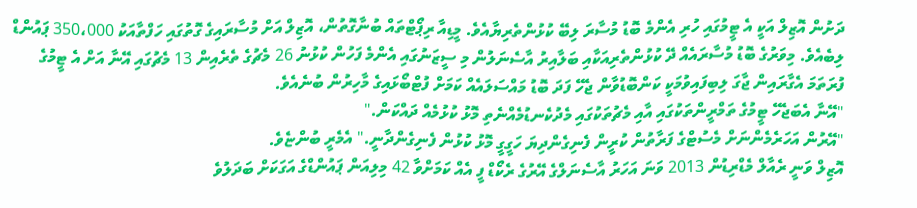ދަށުން އޮޒިލް އަކީ އެ ޓީމުގައި ހުރި އެންމެ ބޮޑު މުސާރަ ލިބޭ ކުޅުންތެރިޔާއެވެ. މީޑިއާ ރިޕޯޓްތައް ބުނާގޮތުން، އޮޒިލް އަށް މުސާރައިގެ ގޮތުގައި ހަފްތާއަކު 350،000 ޕައުންޑް ލިބެއެވެ. މިވަރުގެ ބޮޑު މުސާރައެއް ދޭ ކުޅުންތެރިއަކާއި ބަލާއިރު އާސެނަލުން މި ސީޒަނުގައި އެންމެ ފަހުން ކުޅުނު 26 މެޗުގެ ތެރެއިން 13 މެޗުގައި އޭނާ އަށް އެ ޓީމުގެ ފުރަތަމަ އެގާރައިން ޖާގަ ލިބިފައިވުމަކީ ކަންބޮޑުވާން ޖެހޭ ފަދަ ބޮޑު މައްސަލައެއް ކަމަށް ފުޓްބޯޅައިގެ މާހިރުން ބުނެއެވެ.
"އޭނާ އެބަޖެހޭ ޓީމުގެ ތަމްރީންތަކުގައި އާއި މެޗުތަކުގައި މެދުކެނޑުމެއްނެތި މޮޅު ކުޅުމެއް ދައްކަން."
"އޭރުން އަހަރެމެންނަށް މެސުޓްގެ ފަރާތުން ކުރީން ފެނިގެންދިޔަ ހަގީގީ މޮޅު ކުޅުން ފެނިގެންދާނީ." އެމެރީ ބުންޏެވެ.
އޮޒިލް ވަނީ ރެއާލް މެޑްރިޑުން 2013 ވަނަ އަހަރު އާސެނަލްގެ އޭރުގެ ރެކޯޑް ފީ އެއް ކަމަށްވާ 42 މިލިއަން ޕައުންޑްގެ އަގަކަށް ބަދަލުވެ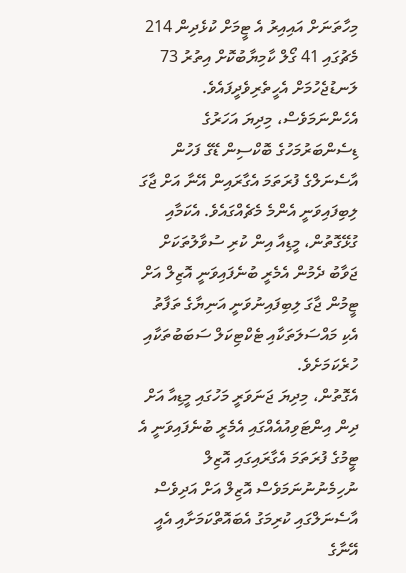މިހާތަނަށް އައިއިރު އެ ޓީމަށް ކުޅެދިން 214 މެޗުގައި 41 ގޯލް ކާމިޔާބުކޮށް އިތުރު 73 ލަނޑުޖެހުމަށް އެހީތެރިވެދީފައެވެ.
އެހެންނަމަވެސް، މިދިޔަ އަހަރުގެ ޑިސެންބަރުމަހުގެ ބޮކްސިން ޑޭގެ ފަހުން އާސެނަލްގެ ފުރަތަމަ އެގާރައިން އޭނާ އަށް ޖާގަ ލިބިފައިވަނީ އެންމެ މެޗެއްގައެވެ. އެކަމާއި ގުޅޭގޮތުން، މީޑިއާ އިން ކުރި ސުވާލުތަކަށް ޖަވާބު ދެމުން އެމެރީ ބުނެފައިވަނީ އޮޒިލް އަށް ޓީމުން ޖާގަ ލިބިފައިނުވަނީ އަނިޔާގެ ތަފާތު އެކި މައްސަލަތަކާއި ޓެކްޓިކަލް ސަބަބުތަކާއި ހުރެކަމަށެވެ.
އެގޮތުން، މިދިޔަ ޖަނަވަރީ މަހުގައި މީޑިއާ އަށް ދިން އިންޓަވިއުއެއްގައި އެމެރީ ބުނެފައިވަނީ އެ ޓީމުގެ ފުރަތަމަ އެގާރައިގައި އޮޒިލް ނުހިމެނުނުނަމަވެސް އޮޒިލް އަށް އަދިވެސް އާސެނަލްގައި ކުރިމަގު އެބައޮތްކަމަށާއި އެއީ އޭނާގެ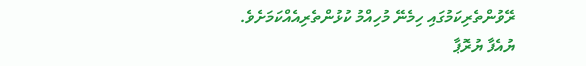ރޭވުންތެރިކަމުގައި ހިމެނޭ މުހިއްމު ކުޅުންތެރިއެއްކަމަށެވެ.
ޔުއެފާ ޔުރޮޕާ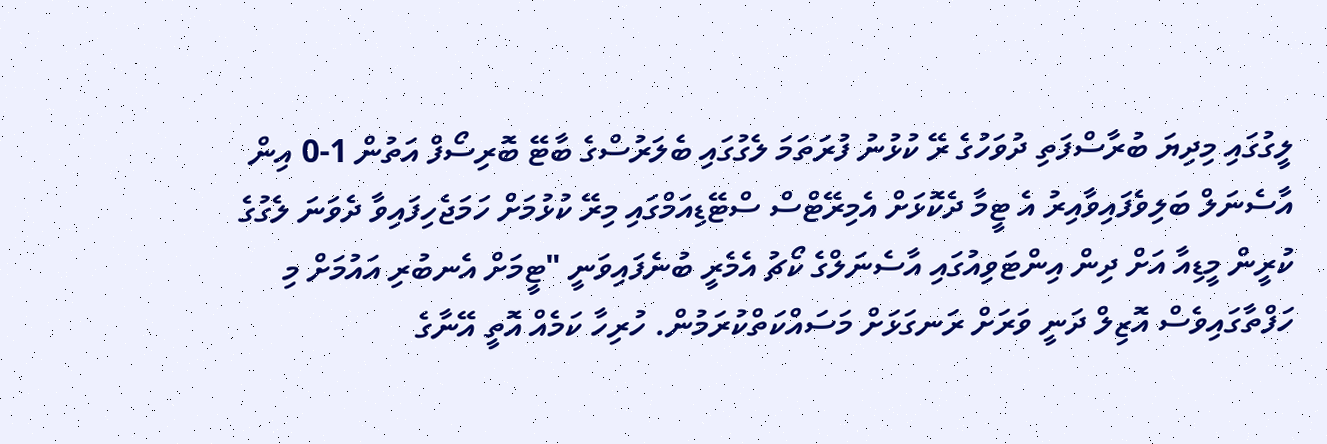ލީގުގައި މިދިޔަ ބުރާސްފަތި ދުވަހުގެ ރޭ ކުޅުނު ފުރަތަމަ ލެގުގައި ބެލަރުސްގެ ބާޓޭ ބޮރިސޯފް އަތުން 1-0 އިން އާސެނަލް ބަލިވެފައިވާއިރު އެ ޓީމާ ދެކޮޅަށް އެމިރޭޓްސް ސްޓޭޑިއަމްގައި މިރޭ ކުޅުމަށް ހަމަޖެހިފައިވާ ދެވަނަ ލެގުގެ ކުރީން މީޑިއާ އަށް ދިން އިންޓަވިއުގައި އާސެނަލްގެ ކޯޗު އެމެރީ ބުނެފައިވަނީ "ޓީމަށް އެނބުރި އައުމަށް މި ހަފްތާގައިވެސް އޮޒިލް ދަނީ ވަރަށް ރަނގަޅަށް މަސައްކަތްކުރަމުން. ހުރިހާ ކަމެއް އޮތީ އޭނާގެ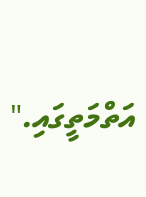އަތްމަތީގައި."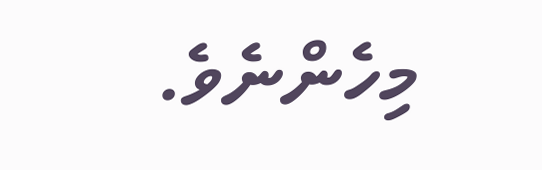މިހެންނެވެ.